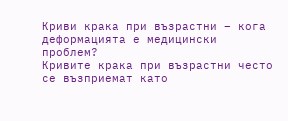Криви крака при възрастни – кога деформацията е медицински проблем?
Кривите крака при възрастни често се възприемат като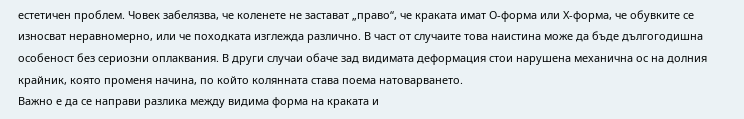естетичен проблем. Човек забелязва, че коленете не застават „право“, че краката имат О-форма или Х-форма, че обувките се износват неравномерно, или че походката изглежда различно. В част от случаите това наистина може да бъде дългогодишна особеност без сериозни оплаквания. В други случаи обаче зад видимата деформация стои нарушена механична ос на долния крайник, която променя начина, по който колянната става поема натоварването.
Важно е да се направи разлика между видима форма на краката и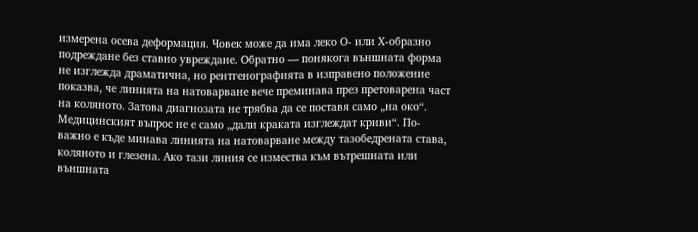измерена осева деформация. Човек може да има леко О- или Х-образно подреждане без ставно увреждане. Обратно — понякога външната форма не изглежда драматична, но рентгенографията в изправено положение показва, че линията на натоварване вече преминава през претоварена част на коляното. Затова диагнозата не трябва да се поставя само „на око“.
Медицинският въпрос не е само „дали краката изглеждат криви“. По-важно е къде минава линията на натоварване между тазобедрената става, коляното и глезена. Ако тази линия се измества към вътрешната или външната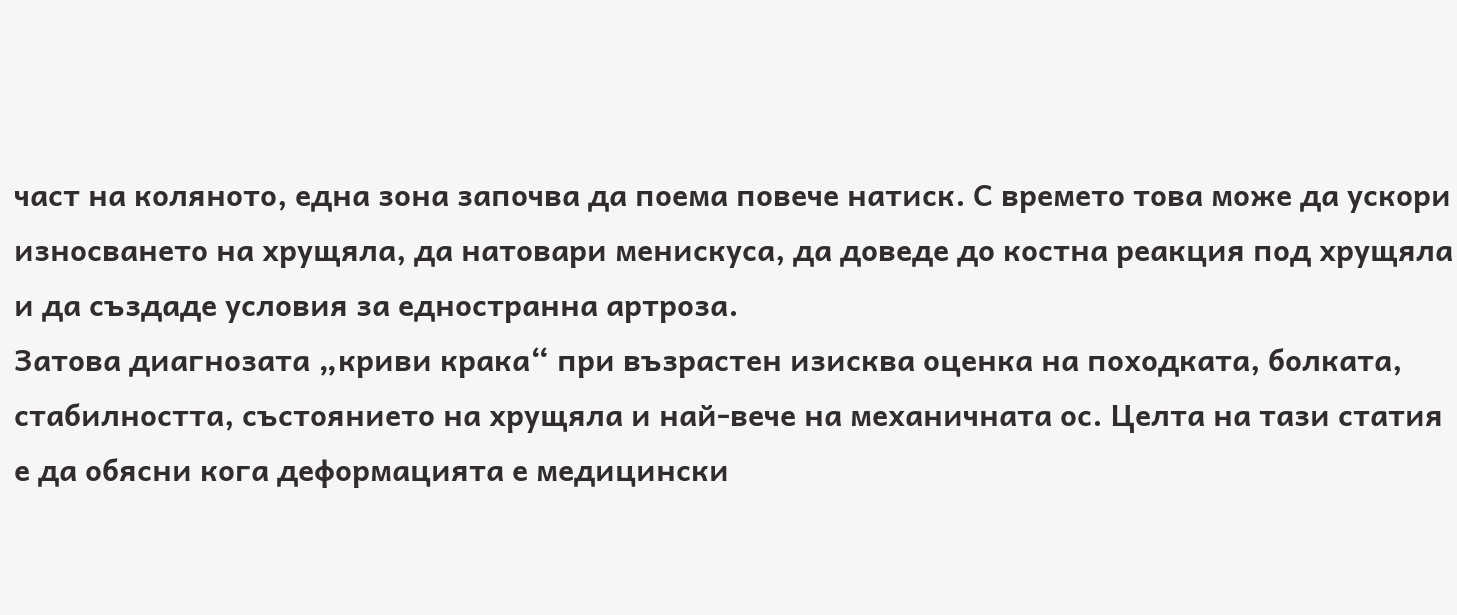част на коляното, една зона започва да поема повече натиск. С времето това може да ускори износването на хрущяла, да натовари менискуса, да доведе до костна реакция под хрущяла и да създаде условия за едностранна артроза.
Затова диагнозата „криви крака“ при възрастен изисква оценка на походката, болката, стабилността, състоянието на хрущяла и най-вече на механичната ос. Целта на тази статия е да обясни кога деформацията е медицински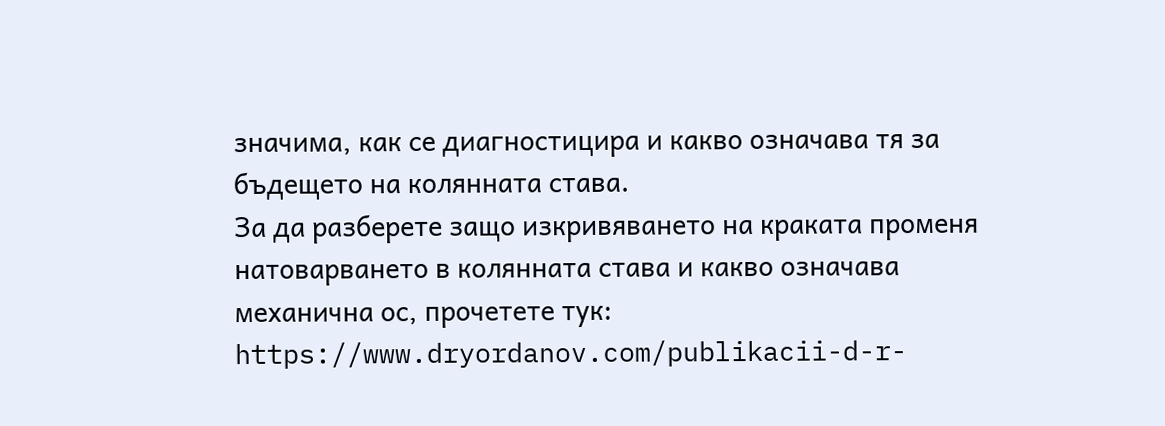значима, как се диагностицира и какво означава тя за бъдещето на колянната става.
За да разберете защо изкривяването на краката променя натоварването в колянната става и какво означава механична ос, прочетете тук:
https://www.dryordanov.com/publikacii-d-r-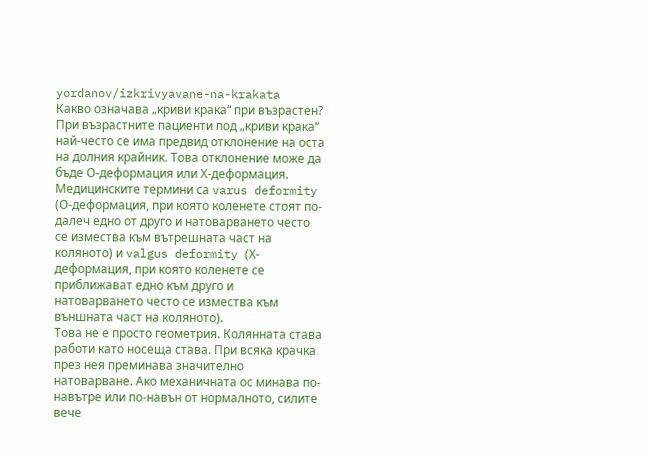yordanov/izkrivyavane-na-krakata
Какво означава „криви крака“ при възрастен?
При възрастните пациенти под „криви крака“ най-често се има предвид отклонение на оста на долния крайник. Това отклонение може да бъде О-деформация или Х-деформация. Медицинските термини са varus deformity (О-деформация, при която коленете стоят по-далеч едно от друго и натоварването често се измества към вътрешната част на коляното) и valgus deformity (Х-деформация, при която коленете се приближават едно към друго и натоварването често се измества към външната част на коляното).
Това не е просто геометрия. Колянната става работи като носеща става. При всяка крачка през нея преминава значително натоварване. Ако механичната ос минава по-навътре или по-навън от нормалното, силите вече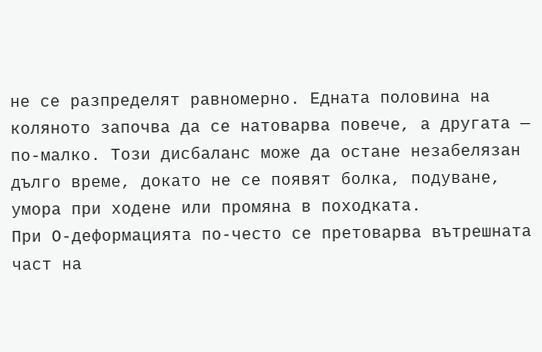не се разпределят равномерно. Едната половина на коляното започва да се натоварва повече, а другата — по-малко. Този дисбаланс може да остане незабелязан дълго време, докато не се появят болка, подуване, умора при ходене или промяна в походката.
При О-деформацията по-често се претоварва вътрешната част на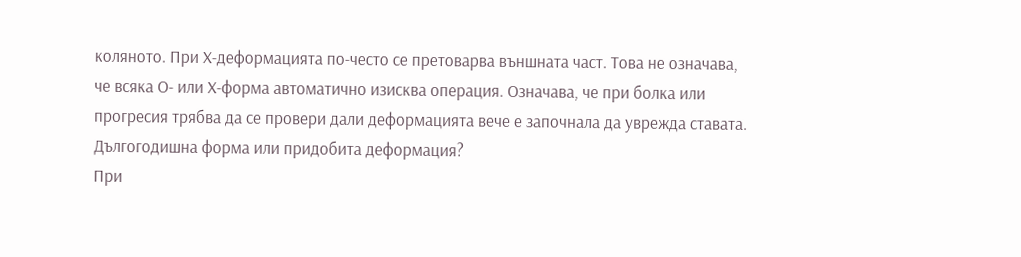коляното. При Х-деформацията по-често се претоварва външната част. Това не означава, че всяка О- или Х-форма автоматично изисква операция. Означава, че при болка или прогресия трябва да се провери дали деформацията вече е започнала да уврежда ставата.
Дългогодишна форма или придобита деформация?
При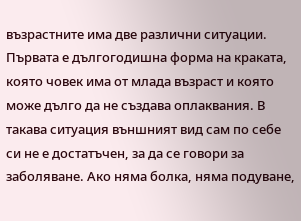възрастните има две различни ситуации. Първата е дългогодишна форма на краката, която човек има от млада възраст и която може дълго да не създава оплаквания. В такава ситуация външният вид сам по себе си не е достатъчен, за да се говори за заболяване. Ако няма болка, няма подуване,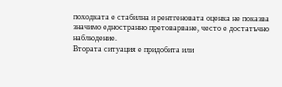походката е стабилна и рентгеновата оценка не показва значимо едностранно претоварване, често е достатъчно наблюдение.
Втората ситуация е придобита или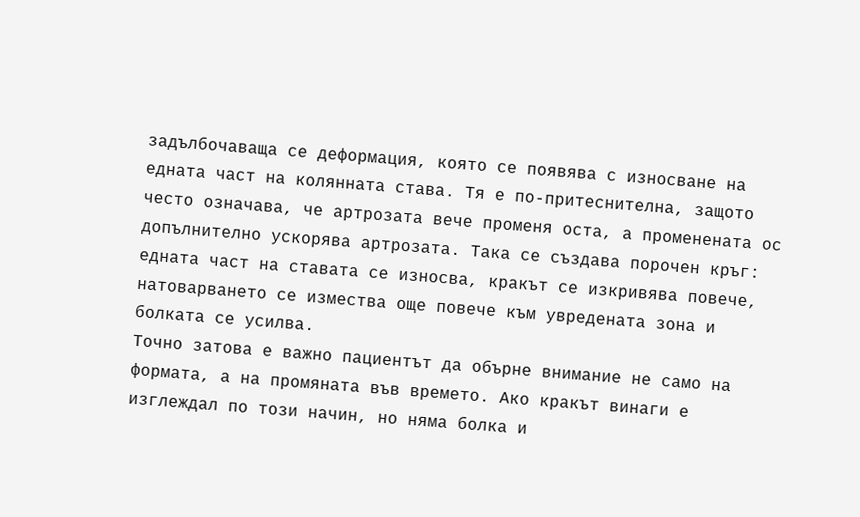задълбочаваща се деформация, която се появява с износване на едната част на колянната става. Тя е по-притеснителна, защото често означава, че артрозата вече променя оста, а променената ос допълнително ускорява артрозата. Така се създава порочен кръг: едната част на ставата се износва, кракът се изкривява повече, натоварването се измества още повече към увредената зона и болката се усилва.
Точно затова е важно пациентът да обърне внимание не само на формата, а на промяната във времето. Ако кракът винаги е изглеждал по този начин, но няма болка и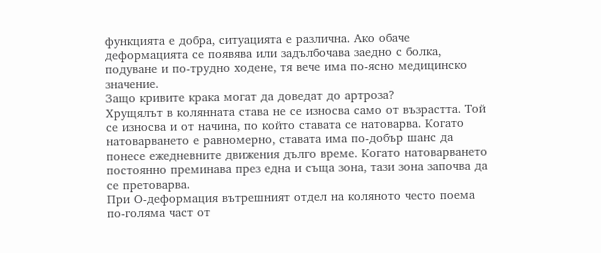функцията е добра, ситуацията е различна. Ако обаче деформацията се появява или задълбочава заедно с болка, подуване и по-трудно ходене, тя вече има по-ясно медицинско значение.
Защо кривите крака могат да доведат до артроза?
Хрущялът в колянната става не се износва само от възрастта. Той се износва и от начина, по който ставата се натоварва. Когато натоварването е равномерно, ставата има по-добър шанс да понесе ежедневните движения дълго време. Когато натоварването постоянно преминава през една и съща зона, тази зона започва да се претоварва.
При О-деформация вътрешният отдел на коляното често поема по-голяма част от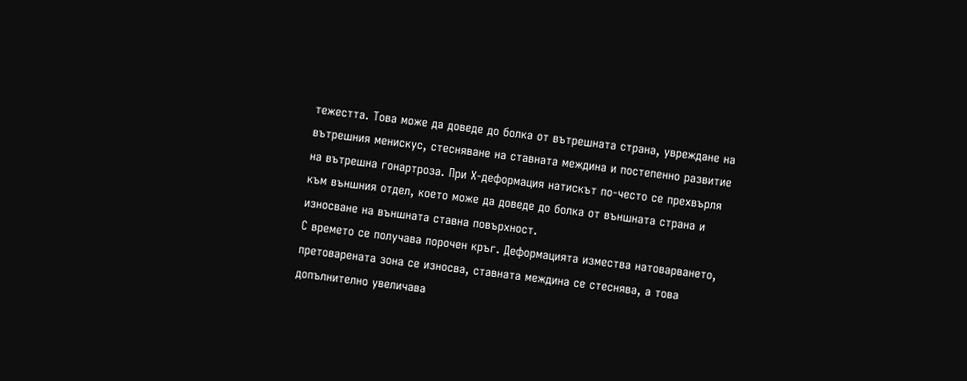тежестта. Това може да доведе до болка от вътрешната страна, увреждане на вътрешния менискус, стесняване на ставната междина и постепенно развитие на вътрешна гонартроза. При Х-деформация натискът по-често се прехвърля към външния отдел, което може да доведе до болка от външната страна и износване на външната ставна повърхност.
С времето се получава порочен кръг. Деформацията измества натоварването, претоварената зона се износва, ставната междина се стеснява, а това допълнително увеличава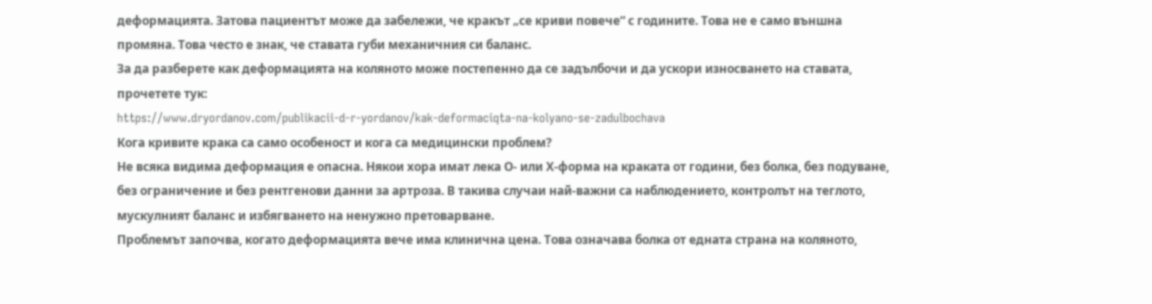деформацията. Затова пациентът може да забележи, че кракът „се криви повече“ с годините. Това не е само външна промяна. Това често е знак, че ставата губи механичния си баланс.
За да разберете как деформацията на коляното може постепенно да се задълбочи и да ускори износването на ставата, прочетете тук:
https://www.dryordanov.com/publikacii-d-r-yordanov/kak-deformaciqta-na-kolyano-se-zadulbochava
Кога кривите крака са само особеност и кога са медицински проблем?
Не всяка видима деформация е опасна. Някои хора имат лека О- или Х-форма на краката от години, без болка, без подуване, без ограничение и без рентгенови данни за артроза. В такива случаи най-важни са наблюдението, контролът на теглото, мускулният баланс и избягването на ненужно претоварване.
Проблемът започва, когато деформацията вече има клинична цена. Това означава болка от едната страна на коляното,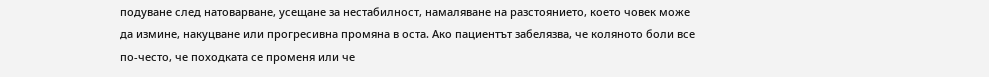подуване след натоварване, усещане за нестабилност, намаляване на разстоянието, което човек може да измине, накуцване или прогресивна промяна в оста. Ако пациентът забелязва, че коляното боли все по-често, че походката се променя или че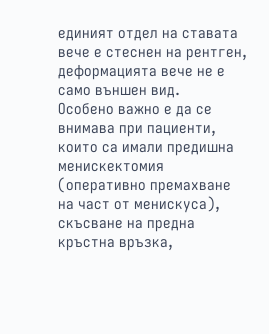единият отдел на ставата вече е стеснен на рентген, деформацията вече не е само външен вид.
Особено важно е да се внимава при пациенти, които са имали предишна менискектомия (оперативно премахване на част от менискуса), скъсване на предна кръстна връзка,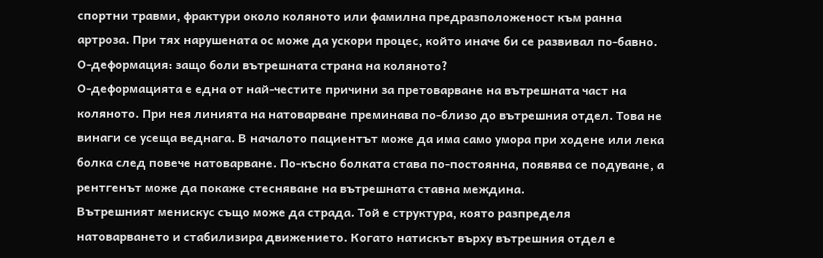спортни травми, фрактури около коляното или фамилна предразположеност към ранна артроза. При тях нарушената ос може да ускори процес, който иначе би се развивал по-бавно.
О-деформация: защо боли вътрешната страна на коляното?
О-деформацията е една от най-честите причини за претоварване на вътрешната част на коляното. При нея линията на натоварване преминава по-близо до вътрешния отдел. Това не винаги се усеща веднага. В началото пациентът може да има само умора при ходене или лека болка след повече натоварване. По-късно болката става по-постоянна, появява се подуване, а рентгенът може да покаже стесняване на вътрешната ставна междина.
Вътрешният менискус също може да страда. Той е структура, която разпределя натоварването и стабилизира движението. Когато натискът върху вътрешния отдел е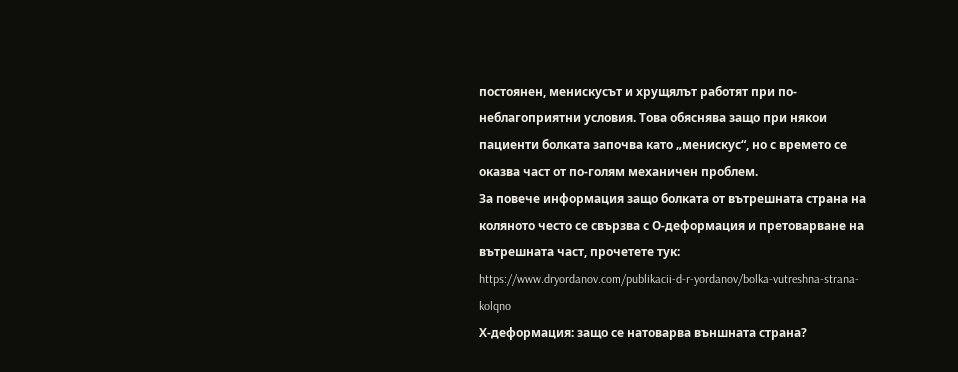постоянен, менискусът и хрущялът работят при по-неблагоприятни условия. Това обяснява защо при някои пациенти болката започва като „менискус“, но с времето се оказва част от по-голям механичен проблем.
За повече информация защо болката от вътрешната страна на коляното често се свързва с О-деформация и претоварване на вътрешната част, прочетете тук:
https://www.dryordanov.com/publikacii-d-r-yordanov/bolka-vutreshna-strana-kolqno
Х-деформация: защо се натоварва външната страна?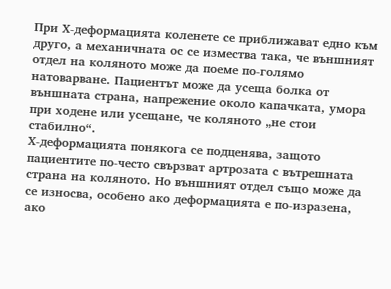При Х-деформацията коленете се приближават едно към друго, а механичната ос се измества така, че външният отдел на коляното може да поеме по-голямо натоварване. Пациентът може да усеща болка от външната страна, напрежение около капачката, умора при ходене или усещане, че коляното „не стои стабилно“.
Х-деформацията понякога се подценява, защото пациентите по-често свързват артрозата с вътрешната страна на коляното. Но външният отдел също може да се износва, особено ако деформацията е по-изразена, ако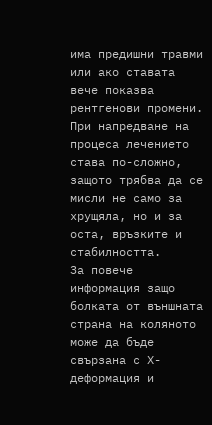има предишни травми или ако ставата вече показва рентгенови промени. При напредване на процеса лечението става по-сложно, защото трябва да се мисли не само за хрущяла, но и за оста, връзките и стабилността.
За повече информация защо болката от външната страна на коляното може да бъде свързана с Х-деформация и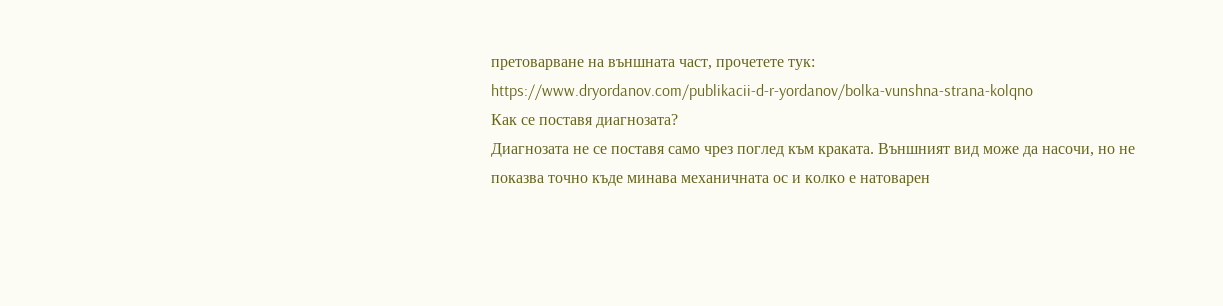претоварване на външната част, прочетете тук:
https://www.dryordanov.com/publikacii-d-r-yordanov/bolka-vunshna-strana-kolqno
Как се поставя диагнозата?
Диагнозата не се поставя само чрез поглед към краката. Външният вид може да насочи, но не показва точно къде минава механичната ос и колко е натоварен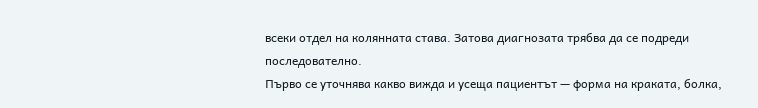всеки отдел на колянната става. Затова диагнозата трябва да се подреди последователно.
Първо се уточнява какво вижда и усеща пациентът — форма на краката, болка,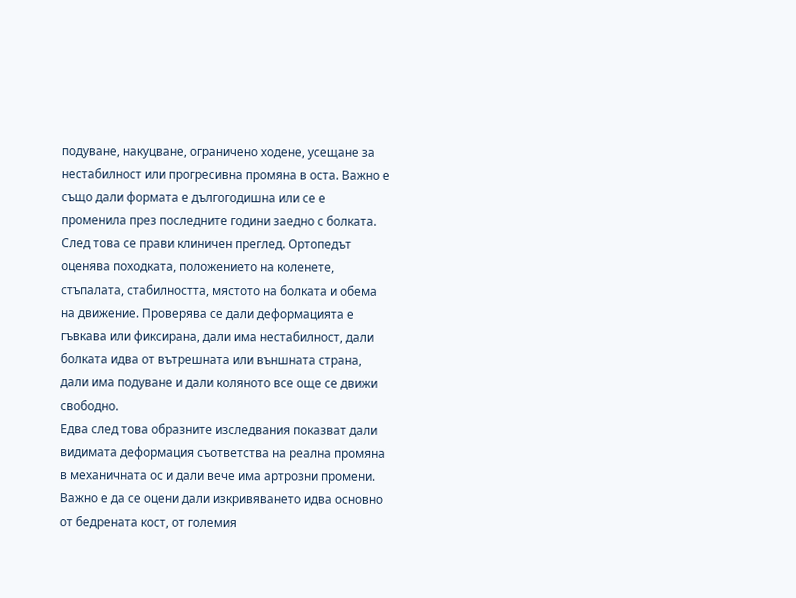подуване, накуцване, ограничено ходене, усещане за нестабилност или прогресивна промяна в оста. Важно е също дали формата е дългогодишна или се е променила през последните години заедно с болката.
След това се прави клиничен преглед. Ортопедът оценява походката, положението на коленете, стъпалата, стабилността, мястото на болката и обема на движение. Проверява се дали деформацията е гъвкава или фиксирана, дали има нестабилност, дали болката идва от вътрешната или външната страна, дали има подуване и дали коляното все още се движи свободно.
Едва след това образните изследвания показват дали видимата деформация съответства на реална промяна в механичната ос и дали вече има артрозни промени. Важно е да се оцени дали изкривяването идва основно от бедрената кост, от големия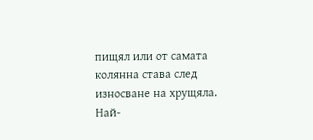пищял или от самата колянна става след износване на хрущяла.
Най-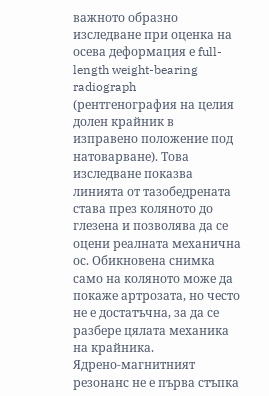важното образно изследване при оценка на осева деформация е full-length weight-bearing radiograph (рентгенография на целия долен крайник в изправено положение под натоварване). Това изследване показва линията от тазобедрената става през коляното до глезена и позволява да се оцени реалната механична ос. Обикновена снимка само на коляното може да покаже артрозата, но често не е достатъчна, за да се разбере цялата механика на крайника.
Ядрено-магнитният резонанс не е първа стъпка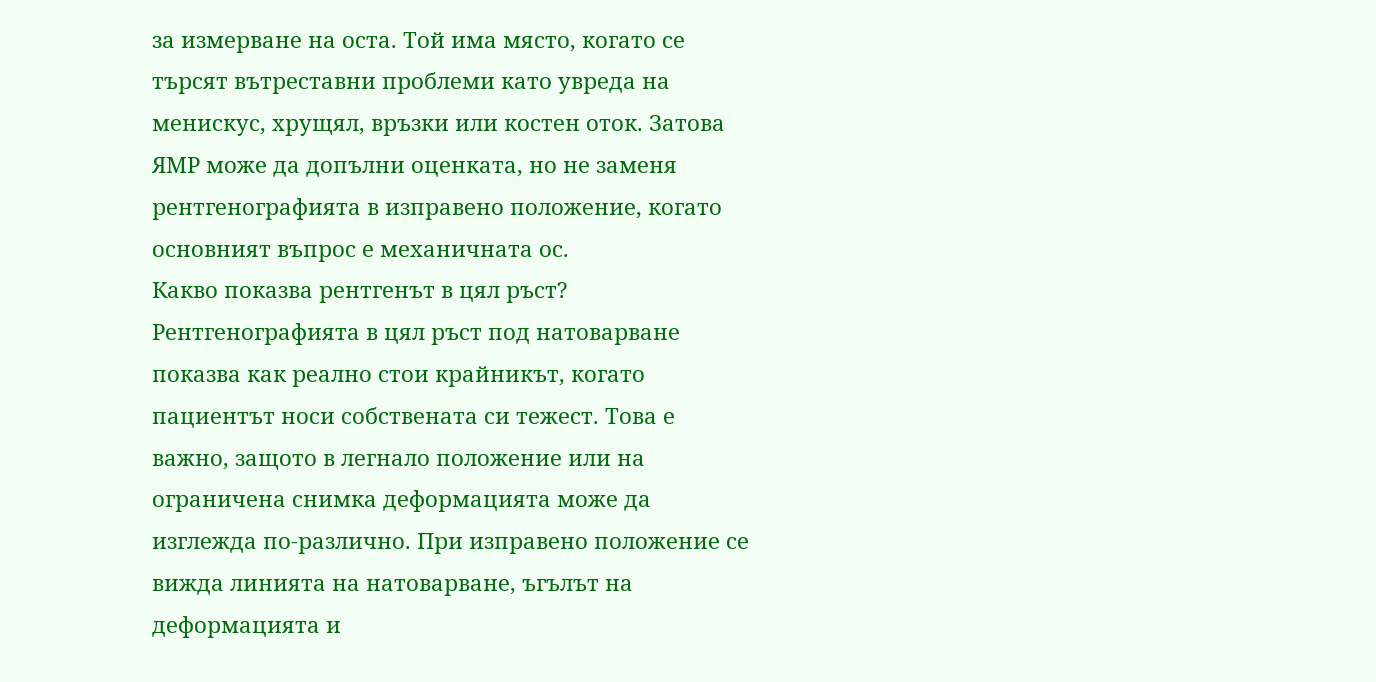за измерване на оста. Той има място, когато се търсят вътреставни проблеми като увреда на менискус, хрущял, връзки или костен оток. Затова ЯМР може да допълни оценката, но не заменя рентгенографията в изправено положение, когато основният въпрос е механичната ос.
Какво показва рентгенът в цял ръст?
Рентгенографията в цял ръст под натоварване показва как реално стои крайникът, когато пациентът носи собствената си тежест. Това е важно, защото в легнало положение или на ограничена снимка деформацията може да изглежда по-различно. При изправено положение се вижда линията на натоварване, ъгълът на деформацията и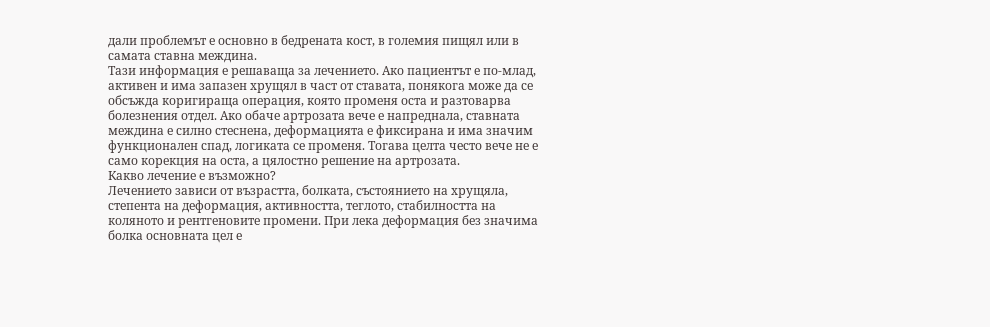дали проблемът е основно в бедрената кост, в големия пищял или в самата ставна междина.
Тази информация е решаваща за лечението. Ако пациентът е по-млад, активен и има запазен хрущял в част от ставата, понякога може да се обсъжда коригираща операция, която променя оста и разтоварва болезнения отдел. Ако обаче артрозата вече е напреднала, ставната междина е силно стеснена, деформацията е фиксирана и има значим функционален спад, логиката се променя. Тогава целта често вече не е само корекция на оста, а цялостно решение на артрозата.
Какво лечение е възможно?
Лечението зависи от възрастта, болката, състоянието на хрущяла, степента на деформация, активността, теглото, стабилността на коляното и рентгеновите промени. При лека деформация без значима болка основната цел е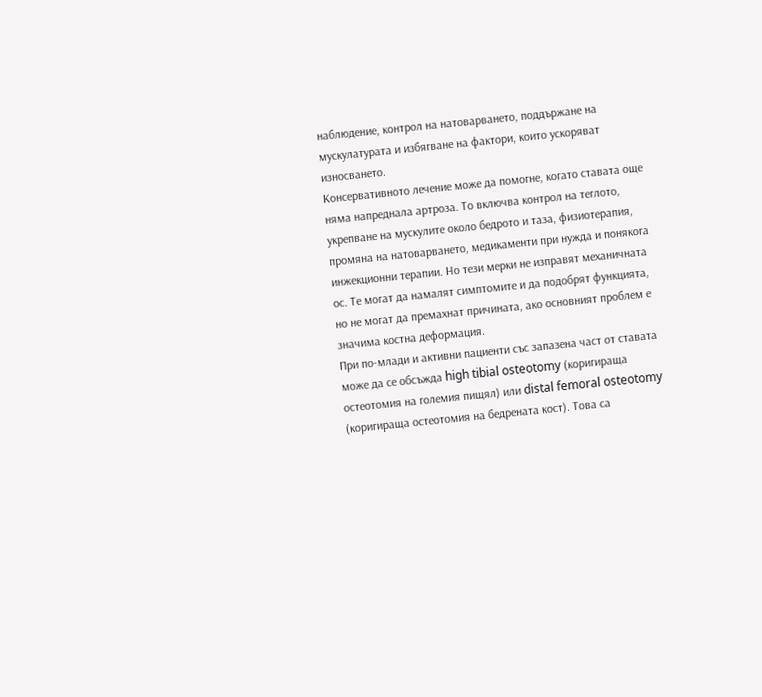наблюдение, контрол на натоварването, поддържане на мускулатурата и избягване на фактори, които ускоряват износването.
Консервативното лечение може да помогне, когато ставата още няма напреднала артроза. То включва контрол на теглото, укрепване на мускулите около бедрото и таза, физиотерапия, промяна на натоварването, медикаменти при нужда и понякога инжекционни терапии. Но тези мерки не изправят механичната ос. Те могат да намалят симптомите и да подобрят функцията, но не могат да премахнат причината, ако основният проблем е значима костна деформация.
При по-млади и активни пациенти със запазена част от ставата може да се обсъжда high tibial osteotomy (коригираща остеотомия на големия пищял) или distal femoral osteotomy (коригираща остеотомия на бедрената кост). Това са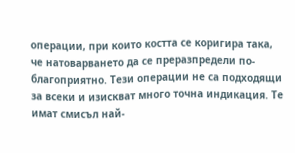операции, при които костта се коригира така, че натоварването да се преразпредели по-благоприятно. Тези операции не са подходящи за всеки и изискват много точна индикация. Те имат смисъл най-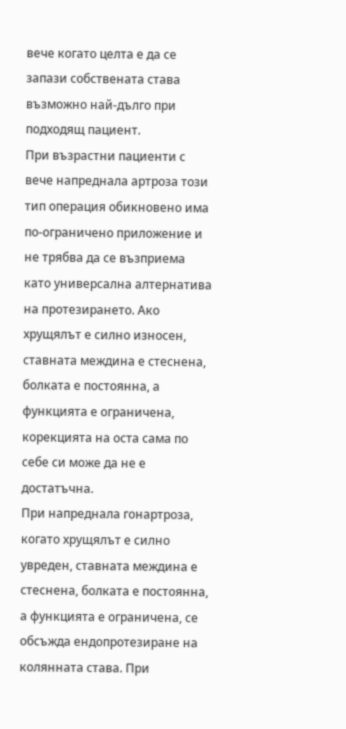вече когато целта е да се запази собствената става възможно най-дълго при подходящ пациент.
При възрастни пациенти с вече напреднала артроза този тип операция обикновено има по-ограничено приложение и не трябва да се възприема като универсална алтернатива на протезирането. Ако хрущялът е силно износен, ставната междина е стеснена, болката е постоянна, а функцията е ограничена, корекцията на оста сама по себе си може да не е достатъчна.
При напреднала гонартроза, когато хрущялът е силно увреден, ставната междина е стеснена, болката е постоянна, а функцията е ограничена, се обсъжда ендопротезиране на колянната става. При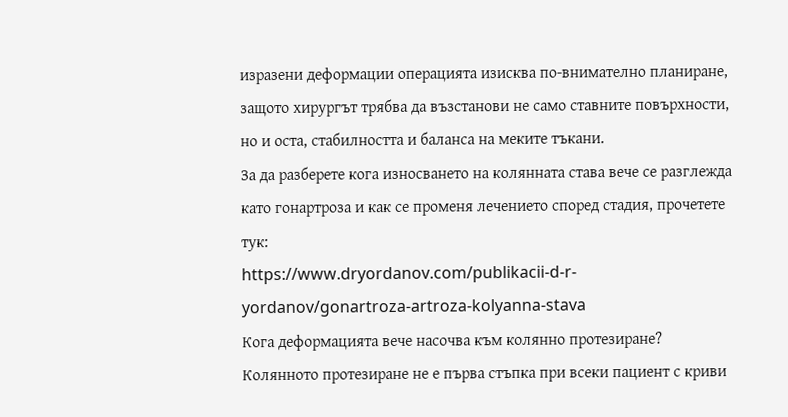изразени деформации операцията изисква по-внимателно планиране, защото хирургът трябва да възстанови не само ставните повърхности, но и оста, стабилността и баланса на меките тъкани.
За да разберете кога износването на колянната става вече се разглежда като гонартроза и как се променя лечението според стадия, прочетете тук:
https://www.dryordanov.com/publikacii-d-r-yordanov/gonartroza-artroza-kolyanna-stava
Кога деформацията вече насочва към колянно протезиране?
Колянното протезиране не е първа стъпка при всеки пациент с криви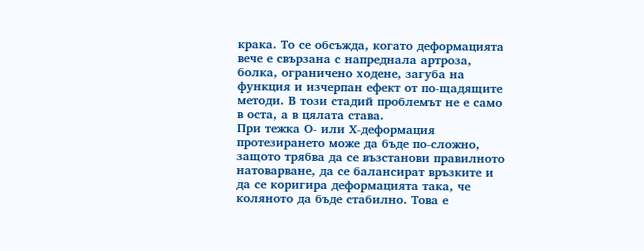крака. То се обсъжда, когато деформацията вече е свързана с напреднала артроза, болка, ограничено ходене, загуба на функция и изчерпан ефект от по-щадящите методи. В този стадий проблемът не е само в оста, а в цялата става.
При тежка О- или Х-деформация протезирането може да бъде по-сложно, защото трябва да се възстанови правилното натоварване, да се балансират връзките и да се коригира деформацията така, че коляното да бъде стабилно. Това е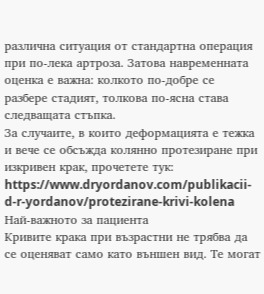различна ситуация от стандартна операция при по-лека артроза. Затова навременната оценка е важна: колкото по-добре се разбере стадият, толкова по-ясна става следващата стъпка.
За случаите, в които деформацията е тежка и вече се обсъжда колянно протезиране при изкривен крак, прочетете тук:
https://www.dryordanov.com/publikacii-d-r-yordanov/protezirane-krivi-kolena
Най-важното за пациента
Кривите крака при възрастни не трябва да се оценяват само като външен вид. Те могат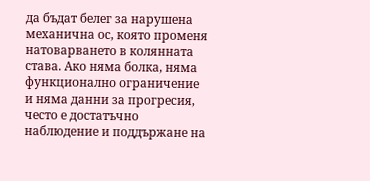да бъдат белег за нарушена механична ос, която променя натоварването в колянната става. Ако няма болка, няма функционално ограничение и няма данни за прогресия, често е достатъчно наблюдение и поддържане на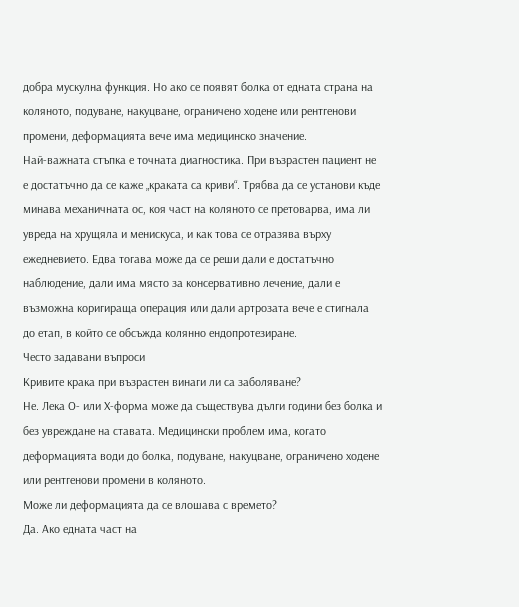добра мускулна функция. Но ако се появят болка от едната страна на коляното, подуване, накуцване, ограничено ходене или рентгенови промени, деформацията вече има медицинско значение.
Най-важната стъпка е точната диагностика. При възрастен пациент не е достатъчно да се каже „краката са криви“. Трябва да се установи къде минава механичната ос, коя част на коляното се претоварва, има ли увреда на хрущяла и менискуса, и как това се отразява върху ежедневието. Едва тогава може да се реши дали е достатъчно наблюдение, дали има място за консервативно лечение, дали е възможна коригираща операция или дали артрозата вече е стигнала до етап, в който се обсъжда колянно ендопротезиране.
Често задавани въпроси
Кривите крака при възрастен винаги ли са заболяване?
Не. Лека О- или Х-форма може да съществува дълги години без болка и без увреждане на ставата. Медицински проблем има, когато деформацията води до болка, подуване, накуцване, ограничено ходене или рентгенови промени в коляното.
Може ли деформацията да се влошава с времето?
Да. Ако едната част на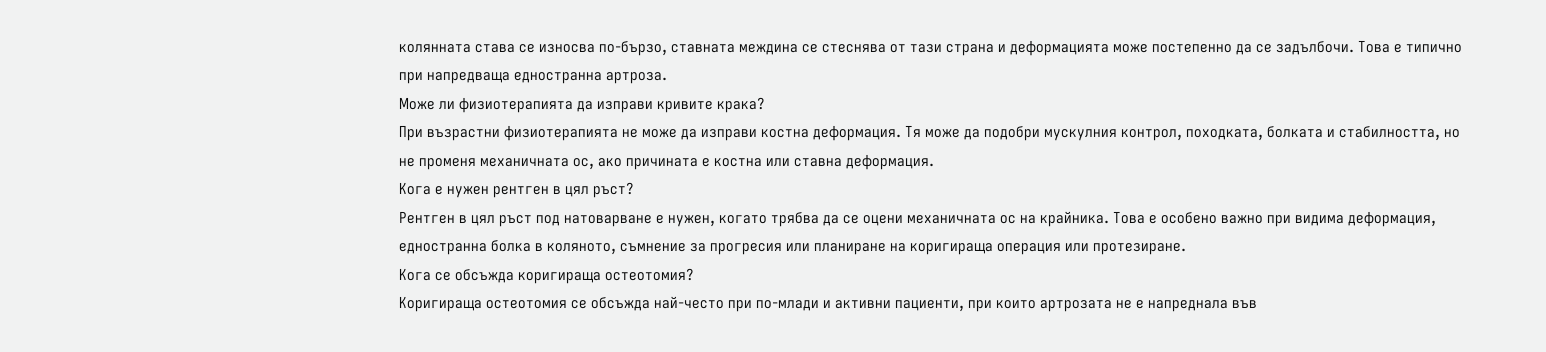колянната става се износва по-бързо, ставната междина се стеснява от тази страна и деформацията може постепенно да се задълбочи. Това е типично при напредваща едностранна артроза.
Може ли физиотерапията да изправи кривите крака?
При възрастни физиотерапията не може да изправи костна деформация. Тя може да подобри мускулния контрол, походката, болката и стабилността, но не променя механичната ос, ако причината е костна или ставна деформация.
Кога е нужен рентген в цял ръст?
Рентген в цял ръст под натоварване е нужен, когато трябва да се оцени механичната ос на крайника. Това е особено важно при видима деформация, едностранна болка в коляното, съмнение за прогресия или планиране на коригираща операция или протезиране.
Кога се обсъжда коригираща остеотомия?
Коригираща остеотомия се обсъжда най-често при по-млади и активни пациенти, при които артрозата не е напреднала във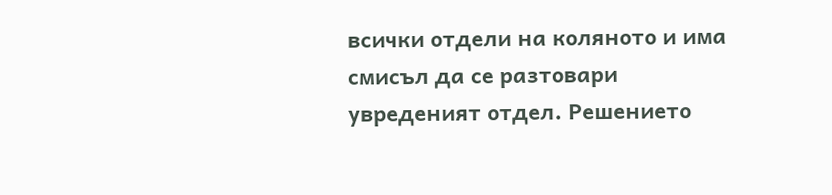всички отдели на коляното и има смисъл да се разтовари увреденият отдел. Решението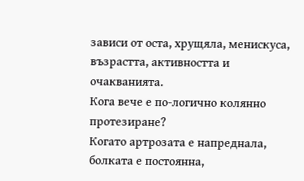зависи от оста, хрущяла, менискуса, възрастта, активността и очакванията.
Кога вече е по-логично колянно протезиране?
Когато артрозата е напреднала, болката е постоянна,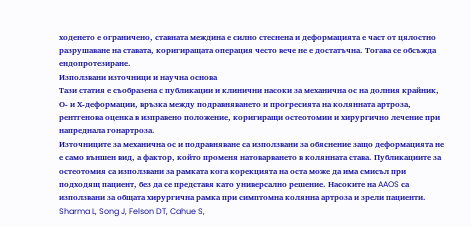ходенето е ограничено, ставната междина е силно стеснена и деформацията е част от цялостно разрушаване на ставата, коригиращата операция често вече не е достатъчна. Тогава се обсъжда ендопротезиране.
Използвани източници и научна основа
Тази статия е съобразена с публикации и клинични насоки за механична ос на долния крайник, О- и Х-деформации, връзка между подравняването и прогресията на колянната артроза, рентгенова оценка в изправено положение, коригиращи остеотомии и хирургично лечение при напреднала гонартроза.
Източниците за механична ос и подравняване са използвани за обяснение защо деформацията не е само външен вид, а фактор, който променя натоварването в колянната става. Публикациите за остеотомия са използвани за рамката кога корекцията на оста може да има смисъл при подходящ пациент, без да се представя като универсално решение. Насоките на AAOS са използвани за общата хирургична рамка при симптомна колянна артроза и зрели пациенти.
Sharma L, Song J, Felson DT, Cahue S,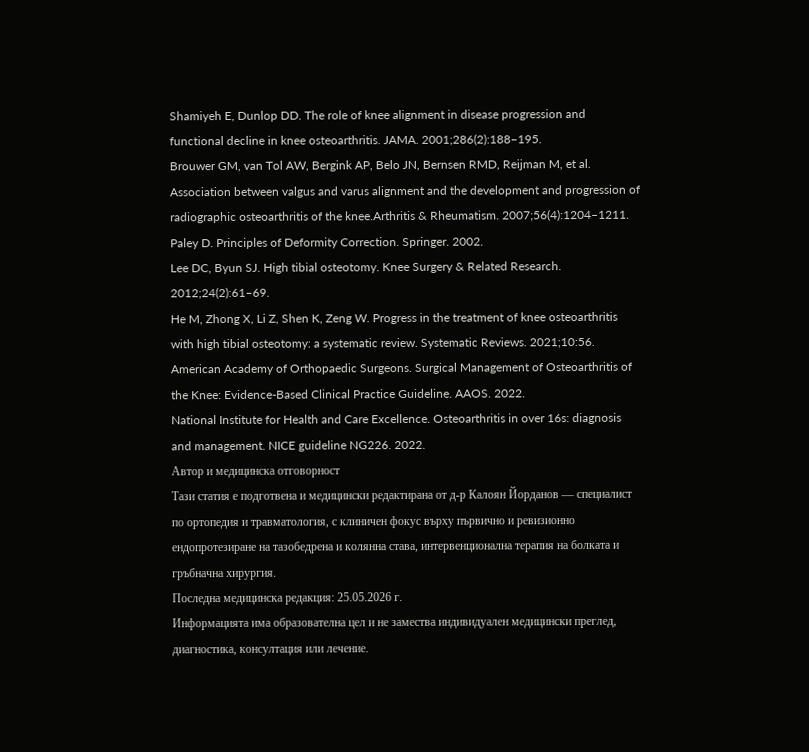Shamiyeh E, Dunlop DD. The role of knee alignment in disease progression and functional decline in knee osteoarthritis. JAMA. 2001;286(2):188–195.
Brouwer GM, van Tol AW, Bergink AP, Belo JN, Bernsen RMD, Reijman M, et al. Association between valgus and varus alignment and the development and progression of radiographic osteoarthritis of the knee.Arthritis & Rheumatism. 2007;56(4):1204–1211.
Paley D. Principles of Deformity Correction. Springer. 2002.
Lee DC, Byun SJ. High tibial osteotomy. Knee Surgery & Related Research. 2012;24(2):61–69.
He M, Zhong X, Li Z, Shen K, Zeng W. Progress in the treatment of knee osteoarthritis with high tibial osteotomy: a systematic review. Systematic Reviews. 2021;10:56.
American Academy of Orthopaedic Surgeons. Surgical Management of Osteoarthritis of the Knee: Evidence-Based Clinical Practice Guideline. AAOS. 2022.
National Institute for Health and Care Excellence. Osteoarthritis in over 16s: diagnosis and management. NICE guideline NG226. 2022.
Автор и медицинска отговорност
Тази статия е подготвена и медицински редактирана от д-р Калоян Йорданов — специалист по ортопедия и травматология, с клиничен фокус върху първично и ревизионно ендопротезиране на тазобедрена и колянна става, интервенционална терапия на болката и гръбначна хирургия.
Последна медицинска редакция: 25.05.2026 г.
Информацията има образователна цел и не замества индивидуален медицински преглед, диагностика, консултация или лечение.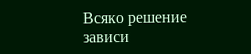Всяко решение зависи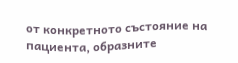от конкретното състояние на пациента, образните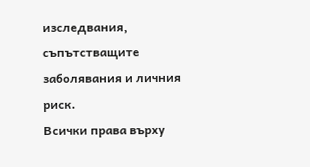изследвания, съпътстващите заболявания и личния риск.
Всички права върху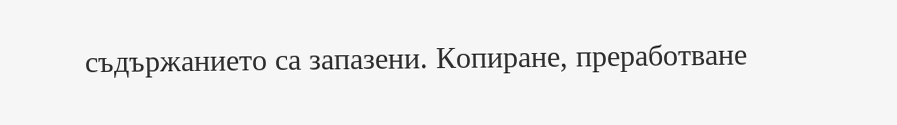съдържанието са запазени. Копиране, преработване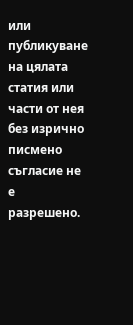или публикуване на цялата статия или части от нея без изрично писмено съгласие не е разрешено.